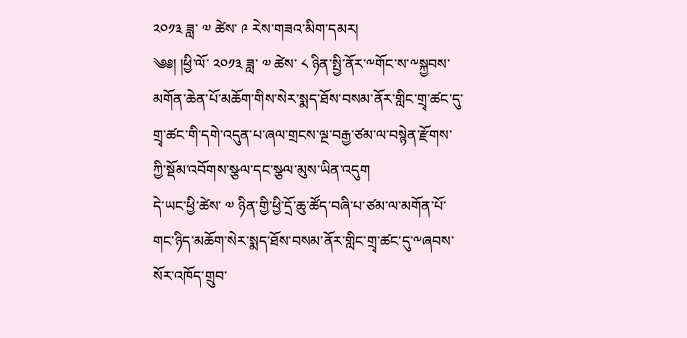༢༠༡༣ ཟླ་ ༧ ཚེས་ ༩ རེས་གཟའ་མིག་དམར།
༄༅། །ཕྱི་ལོ་ ༢༠༡༣ ཟླ་ ༧ ཚེས་ ༨ ཉིན་སྤྱི་ནོར་༸གོང་ས་༸སྐྱབས་མགོན་ཆེན་པོ་མཆོག་གིས་སེར་སྨད་ཐོས་བསམ་ནོར་གླིང་གྲྭ་ཚང་དུ་གྲྭ་ཚང་གི་དགེ་འདུན་པ་ཞལ་གྲངས་ལྔ་བརྒྱ་ཙམ་ལ་བསྙེན་རྫོགས་ཀྱི་སྡོམ་འབོགས་སྩལ་དང་སྩལ་མུས་ཡིན་འདུག
དེ་ཡང་ཕྱི་ཚེས་ ༧ ཉིན་གྱི་ཕྱི་དྲོ་ཆུ་ཚོད་བཞི་པ་ཙམ་ལ་མགོན་པོ་གང་ཉིད་མཆོག་སེར་སྨད་ཐོས་བསམ་ནོར་གླིང་གྲྭ་ཚང་དུ་༸ཞབས་སོར་འཁོད་གྲུབ་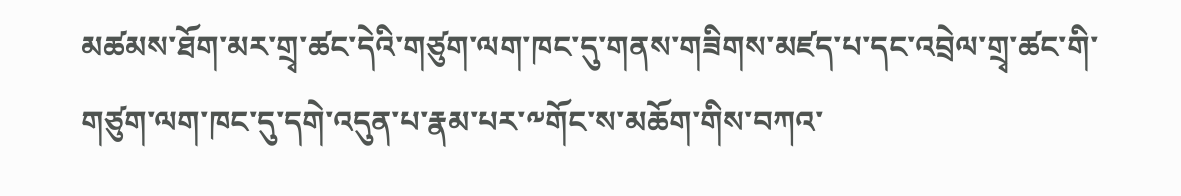མཚམས་ཐོག་མར་གྲྭ་ཚང་དེའི་གཙུག་ལག་ཁང་དུ་གནས་གཟིགས་མཛད་པ་དང་འབྲེལ་གྲྭ་ཚང་གི་གཙུག་ལག་ཁང་དུ་དགེ་འདུན་པ་རྣམ་པར་༸གོང་ས་མཆོག་གིས་བཀའ་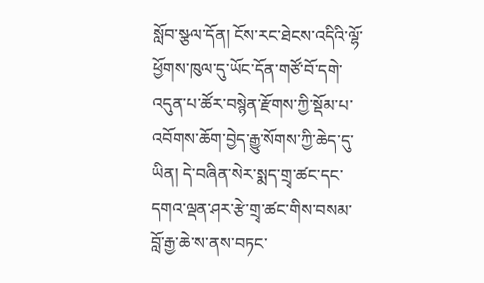སློབ་སྩལ་དོན། ངོས་རང་ཐེངས་འདིའི་ལྷོ་ཕྱོགས་ཁུལ་དུ་ཡོང་དོན་གཙོ་བོ་དགེ་འདུན་པ་ཚོར་བསྙེན་རྫོགས་ཀྱི་སྡོམ་པ་འབོགས་ཆོག་བྱེད་རྒྱུ་སོགས་ཀྱི་ཆེད་དུ་ཡིན། དེ་བཞིན་སེར་སྨད་གྲྭ་ཚང་དང་དགའ་ལྡན་ཤར་རྩེ་གྲྭ་ཚང་གིས་བསམ་བློ་རྒྱ་ཆེ་ས་ནས་བཏང་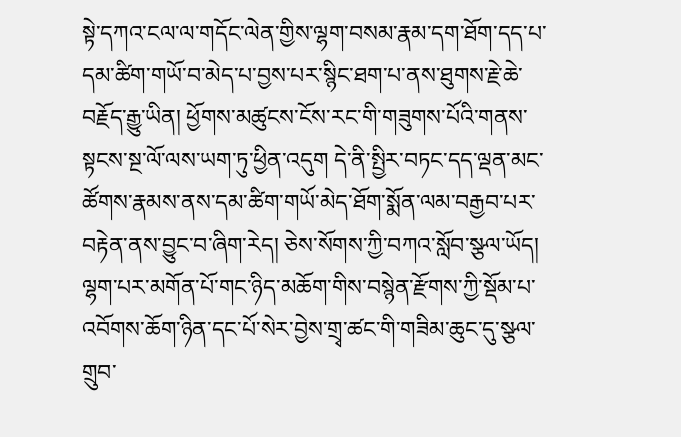སྟེ་དཀའ་ངལ་ལ་གདོང་ལེན་གྱིས་ལྷག་བསམ་རྣམ་དག་ཐོག་དད་པ་དམ་ཚིག་གཡོ་བ་མེད་པ་བྱས་པར་སྙིང་ཐག་པ་ནས་ཐུགས་རྗེ་ཆེ་བརྗོད་རྒྱུ་ཡིན། ཕྱོགས་མཚུངས་ངོས་རང་གི་གཟུགས་པོའི་གནས་སྟངས་སྔ་ལོ་ལས་ཡག་ཏུ་ཕྱིན་འདུག དེ་ནི་སྤྱིར་བཏང་དད་ལྡན་མང་ཚོགས་རྣམས་ནས་དམ་ཚིག་གཡོ་མེད་ཐོག་སྨོན་ལམ་བརྒྱབ་པར་བརྟེན་ནས་བྱུང་བ་ཞིག་རེད། ཅེས་སོགས་ཀྱི་བཀའ་སློབ་སྩལ་ཡོད། ལྷག་པར་མགོན་པོ་གང་ཉིད་མཆོག་གིས་བསྙེན་རྫོགས་ཀྱི་སྡོམ་པ་འབོགས་ཆོག་ཉིན་དང་པོ་སེར་བྱེས་གྲྭ་ཚང་གི་གཟིམ་ཆུང་དུ་སྩལ་གྲུབ་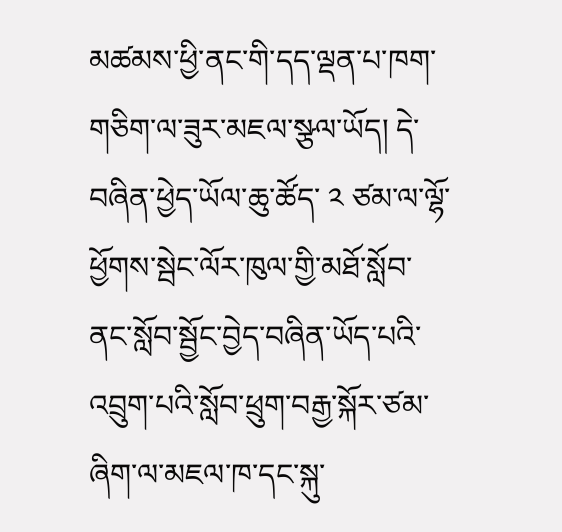མཚམས་ཕྱི་ནང་གི་དད་ལྡན་པ་ཁག་གཅིག་ལ་ཟུར་མཇལ་སྩལ་ཡོད། དེ་བཞིན་ཕྱེད་ཡོལ་ཆུ་ཚོད་ ༢ ཙམ་ལ་ལྷོ་ཕྱོགས་སྦེང་ལོར་ཁུལ་གྱི་མཐོ་སློབ་ནང་སློབ་སྦྱོང་བྱེད་བཞིན་ཡོད་པའི་འབྲུག་པའི་སློབ་ཕྲུག་བརྒྱ་སྐོར་ཙམ་ཞིག་ལ་མཇལ་ཁ་དང་སྐུ་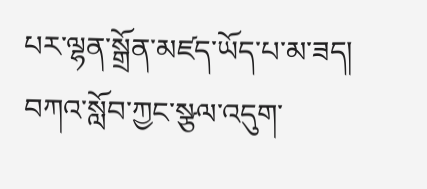པར་ལྷན་སྒྲོན་མཛད་ཡོད་པ་མ་ཟད། བཀའ་སློབ་ཀྱང་སྩལ་འདུག་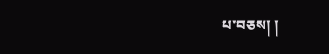པ་བཅས། །